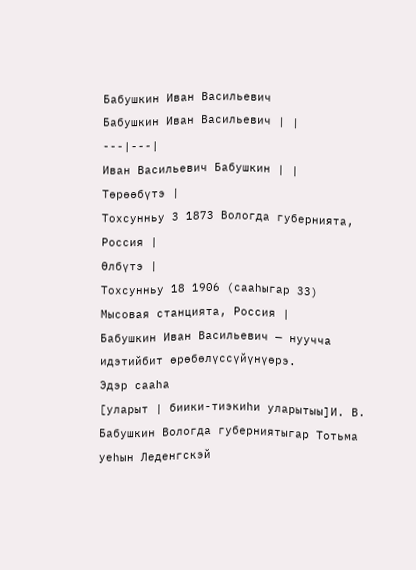Бабушкин Иван Васильевич
Бабушкин Иван Васильевич | |
---|---|
Иван Васильевич Бабушкин | |
Төрөөбүтэ |
Тохсунньу 3 1873 Вологда губернията, Россия |
Өлбүтэ |
Тохсунньу 18 1906 (сааhыгар 33) Мысовая станцията, Россия |
Бабушкин Иван Васильевич — нуучча идэтийбит өрөбөлүссүйүнүөрэ.
Эдэр сааһа
[уларыт | биики-тиэкиһи уларытыы]И. В. Бабушкин Вологда губерниятыгар Тотьма уеһын Леденгскэй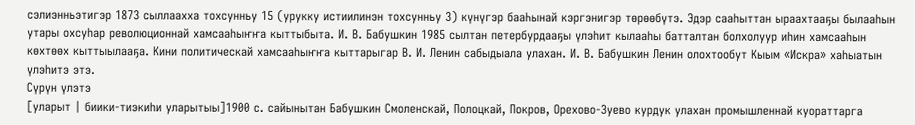сэлиэнньэтигэр 1873 сыллаахха тохсунньу 15 (урукку истиилинэн тохсунньу 3) күнүгэр бааҺынай кэргэнигэр төрөөбүтэ. Эдэр сааһыттан ыраахтааҕы былааһын утары охсуһар революционнай хамсааһыҥҥа кыттыбыта. И. В. Бабушкин 1985 сылтан петербурдааҕы үлэһит кылааһы батталтан болхолуур иһин хамсааһын көхтөөх кыттыылааҕа. Кини политическай хамсааһыҥҥа кыттарыгар В. И. Ленин сабыдыала улахан. И. В. Бабушкин Ленин олохтообут Кыым «Искра» хаһыатын үлэһитэ этэ.
Сүрүн үлэтэ
[уларыт | биики-тиэкиһи уларытыы]1900 с. сайынытан Бабушкин Смоленскай, Полоцкай, Покров, Орехово-Зуево курдук улахан промышленнай куораттарга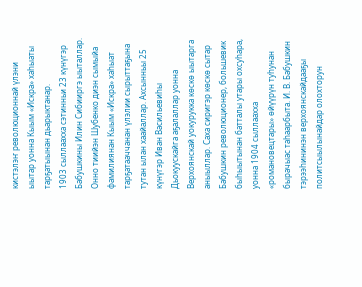кистэлэҥ революционнай үлэни ыытар уонна Кыым «Искра» хаһыаты тарҕатыынан дьарыктанар.
1903 сыллаахха сэтинньи 23 күнүгэр Бабушкины Илин Сибииргэ ыыталлар. Онно тиийэн Шубенко диэн сымыйа фамилиянан Кыым «Искра» хаһыат тарҕатааччанан үлэлии сырыттаҕына тутан ылан хаайаллар. Ахсынньы 25 күнүгэр Иван Васильевиһы Дьокуускайга аҕалаллар уонна Верхоянскай уокурукка көскө ыытарга аныыллар. Саха сиригэр көскө сытар Бабушкин революционер, большевик быһыытынан батталы утары охсуһара, уонна 1904 сыллаахха «романовецтары» өйүүрүн туһунан бырачыас таһаарбыта. И. В. Бабушкин тэрээһининэн верхоянскайдааҕы политсыылынайдар олохторун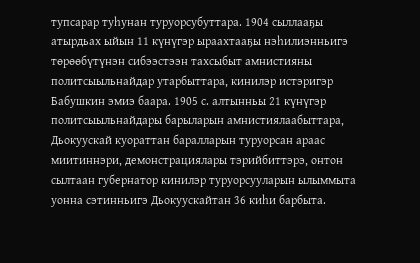тупсарар туһунан туруорсубуттара. 1904 сыллааҕы атырдьах ыйын 11 күнүгэр ыраахтааҕы нэһилиэнньигэ төрөөбүтүнэн сибээстээн тахсыбыт амнистияны политсыыльнайдар утарбыттара, кинилэр истэригэр Бабушкин эмиэ баара. 1905 с. алтынньы 21 күнүгэр политсыыльнайдары барыларын амнистиялаабыттара, Дьокуускай куораттан баралларын туруорсан араас миитиннэри, демонстрациялары тэрийбиттэрэ, онтон сылтаан губернатор кинилэр туруорсууларын ылыммыта уонна сэтинньигэ Дьокуускайтан 36 киһи барбыта.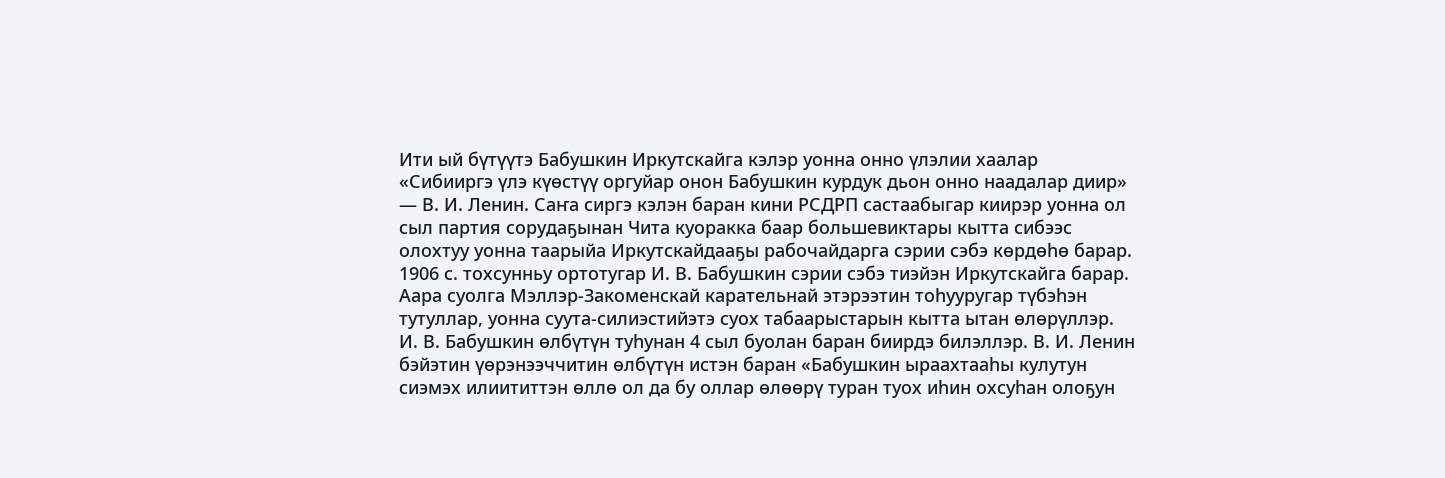Ити ый бүтүүтэ Бабушкин Иркутскайга кэлэр уонна онно үлэлии хаалар «Сибииргэ үлэ күөстүү оргуйар онон Бабушкин курдук дьон онно наадалар диир» — В. И. Ленин. Саҥа сиргэ кэлэн баран кини РСДРП састаабыгар киирэр уонна ол сыл партия сорудаҕынан Чита куоракка баар большевиктары кытта сибээс олохтуу уонна таарыйа Иркутскайдааҕы рабочайдарга сэрии сэбэ көрдөһө барар. 1906 с. тохсунньу ортотугар И. В. Бабушкин сэрии сэбэ тиэйэн Иркутскайга барар. Аара суолга Мэллэр-Закоменскай карательнай этэрээтин тоһууругар түбэһэн тутуллар, уонна суута-силиэстийэтэ суох табаарыстарын кытта ытан өлөрүллэр. И. В. Бабушкин өлбүтүн туһунан 4 сыл буолан баран биирдэ билэллэр. В. И. Ленин бэйэтин үөрэнээччитин өлбүтүн истэн баран «Бабушкин ыраахтааһы кулутун сиэмэх илиититтэн өллө ол да бу оллар өлөөрү туран туох иһин охсуһан олоҕун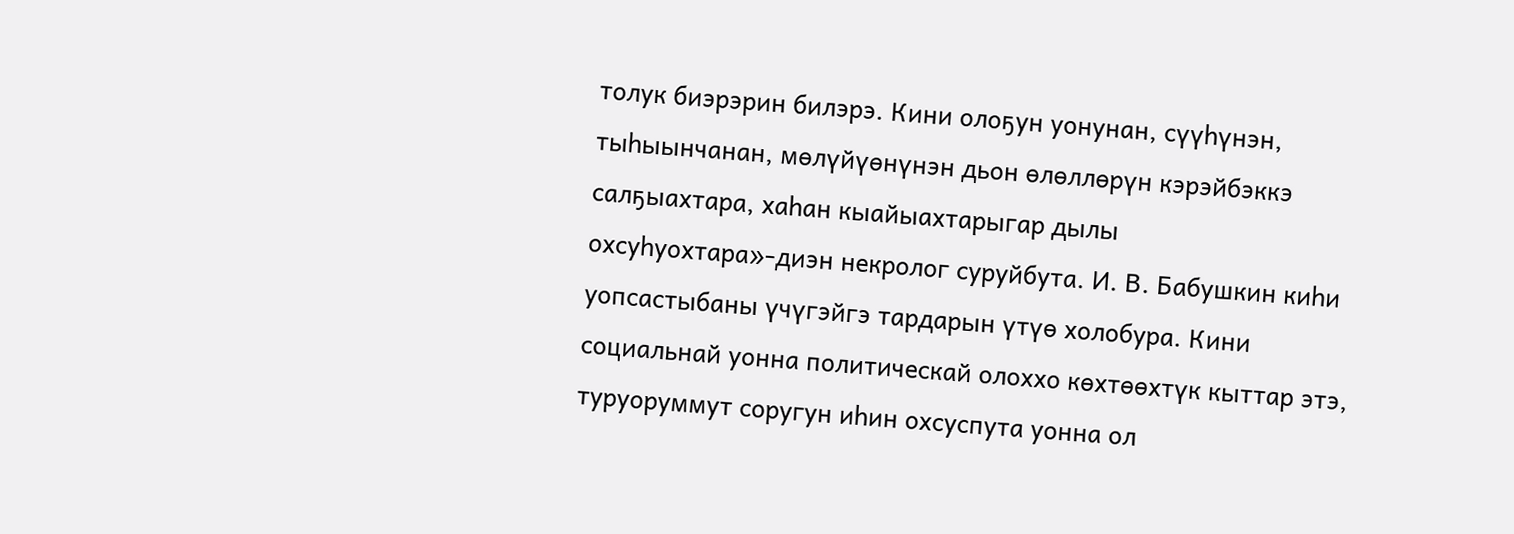толук биэрэрин билэрэ. Кини олоҕун уонунан, сүүһүнэн, тыһыынчанан, мөлүйүөнүнэн дьон өлөллөрүн кэрэйбэккэ салҕыахтара, хаһан кыайыахтарыгар дылы охсуһуохтара»-диэн некролог суруйбута. И. В. Бабушкин киһи уопсастыбаны үчүгэйгэ тардарын үтүө холобура. Кини социальнай уонна политическай олоххо көхтөөхтүк кыттар этэ, туруоруммут соругун иһин охсуспута уонна ол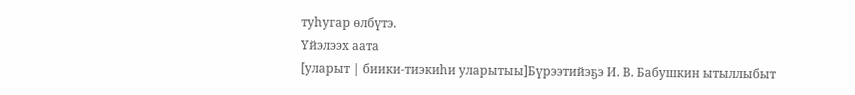туһугар өлбүтэ.
Үйэлээх аата
[уларыт | биики-тиэкиһи уларытыы]Бүрээтийэҕэ И. В. Бабушкин ытыллыбыт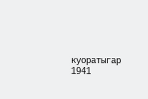куоратыгар 1941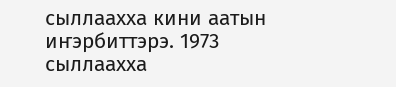сыллаахха кини аатын иҥэрбиттэрэ. 1973 сыллаахха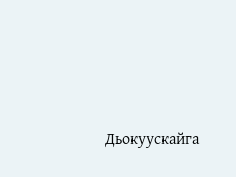Дьокуускайга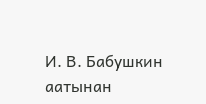И. В. Бабушкин аатынан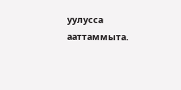уулусса ааттаммыта.